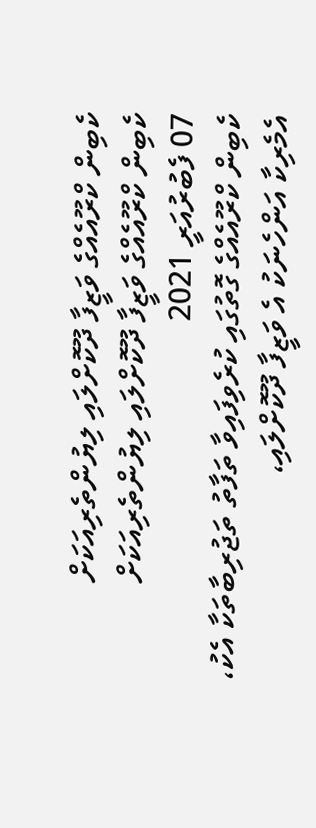ކެބިން ކްރޫއެއްގެ ވަޒީފާ ދޫކޮށްލައި ލިޔުންތެރިއަކަށް
ކެބިން ކްރޫއެއްގެ ވަޒީފާ ދޫކޮށްލައި ލިޔުންތެރިއަކަށް
07 ފެބުރުއަރީ 2021
ކެބިން ކްރޫއެއްގެ ގޮތުގައި ކުރެވިފައިވާ ތަފާތު ތަޖުރިބާތަކާ އެކު، އެމެރިކާ އަންހެނަކު އެ ވަޒީފާ ދޫކޮށްލައި،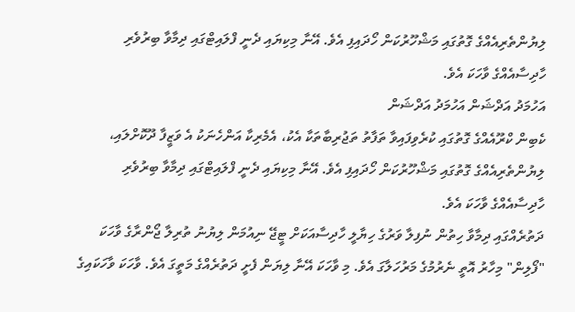ލިޔުންތެރިއެއްގެ ގޮތުގައި މަޝްހޫރުކަން ހޯދައިފި އެވެ. އޭނާ މިކިޔައި ދެނީ ފްލައިޓްގައި ދިމާވާ ބިރުވެރި ހާދިސާއެއްގެ ވާހަކަ އެވެ.
އަހުމަދު އަދްޝަން އަހުމަދު އަދްޝަން
ކެބިން ކްރޫއެއްގެ ގޮތުގައި ކުރެވިފައިވާ ތަފާތު ތަޖުރިބާތަކާ އެކު، އެމެރިކާ އަންހެނަކު އެ ވަޒީފާ ދޫކޮށްލައި، ލިޔުންތެރިއެއްގެ ގޮތުގައި މަޝްހޫރުކަން ހޯދައިފި އެވެ. އޭނާ މިކިޔައި ދެނީ ފްލައިޓްގައި ދިމާވާ ބިރުވެރި ހާދިސާއެއްގެ ވާހަކަ އެވެ.
ދަތުރެއްގައި ދިމާވާ ހިތުން ނުފިލާ ވަރުގެ ހިޔާލީ ހާދިސާއަކަށް ޓީޖޭ ނިއުމަން ލިޔުނު ތުރިލާ ޖޯންރާގެ ވާހަކަ "ފޯލިން" މިހާރު އޮތީ ނެރުމުގެ މަރުހަލާގަ އެވެ. މި ވާހަކަ އޭނާ ލިޔަން ފެށީ ދަތުރެއްގެ މަތީގަ އެވެ. ވާހަކަ ވާހަކައިގެ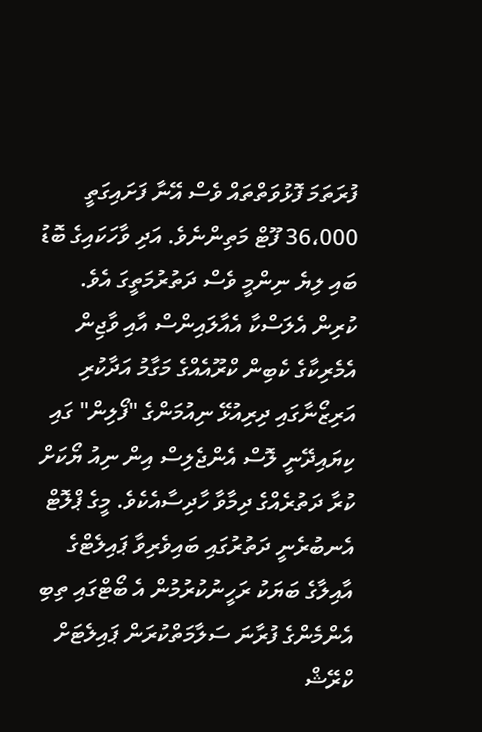ފުރަތަމަ ފޮޅުވަތްތައް ވެސް އޭނާ ފަށައިގަތީ 36،000 ފޫޓް މަތިންނެވެ. އަދި ވާހަކައިގެ ބޮޑު ބައި ލިޔެ ނިންމީ ވެސް ދަތުރުމަތީގަ އެވެ.
ކުރިން އެލަސްކާ އެއާލައިންސް އާއި ވާޖިން އެމެރިކާގެ ކެބިން ކްރޫއެއްގެ މަގާމު އަދާކުރި އަރިޒޯނާގައި ދިރިއުޅޭ ނިއުމަންގެ "ފޯލިން" ގައި ކިޔައިދޭނީ ލޮސް އެންޖެލިސް އިން ނިއު ޔޯކަށް ކުރާ ދަތުރެއްގެ ދިމާވާ ހާދިސާއެކެވެ. މީގެ ޕްލޮޓް އެނބުރެނީ ދަތުރުގައި ބައިވެރިވާ ޕައިލެޓްގެ އާއިލާގެ ބަޔަކު ރަހީނުކުރުމުން އެ ބޯޓްގައި ތިބި އެންމެންގެ ފުރާނަ ސަލާމަތްކުރަން ޕައިލެޓަށް ކްރޭޝް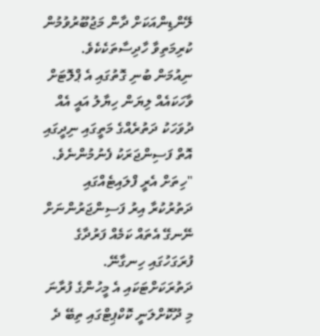ލޭންޑިންއަކަށް ދާން މަޖުބޫރުވުމުން ކުރިމަތިވާ ހާދިސާތަކެކެވެ.
ނިއުމަން ބުނި ގޮތުގައި އެ ޕްލޮޓަށް ވާހަކައެއް ލިޔަން ހިޔާލު އައީ އެއް ދުވަހަކު ދަތުރެއްގެ މަތީގައި ނިދީގައި އޮތް ފަސިންޖަރަކު ފެނުމުންނެވެ.
"ހިތަށް އެރީ ފްލައިޓެއްގައި ދަތުރުކުރާ އިރު ފަސިންޖަރުންނަށް ނޭނގޭ އެތައް ކަމެއް ފަރުދާގެ ފުރަގަހުގައި ހިނގާނޭ. ދަތުރަކަށްޓަކައި އެ މީހުންގެ ފުރާނަ މި ދޫކޮށްލަނީ ކޮކްޕިޓްގައި ތިބޭ ދެ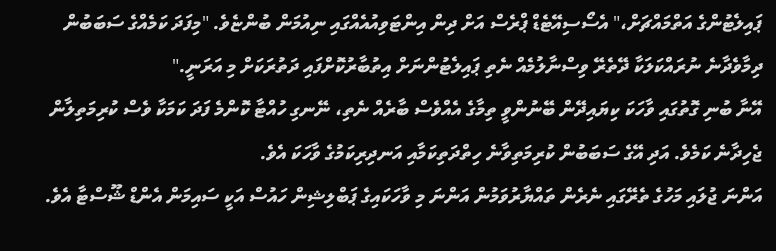ޕައިލެޓުންގެ އަތްމައްޗަށް،" އެސޯސިއޭޓެޑް ޕްރެސް އަށް ދިން އިންޓަވިއުއެއްގައި ނިއުމަން ބުންޏެވެ. "މިފަދަ ކަމެއްގެ ސަބަބުން ދިމާވެދާނެ ނުރައްކަލަކާ ދޭތެރޭ ވިސްނާލުމެއް ނެތި ޕައިލެޓުންނަށް އިތުބާރުކޮށްފައި ދަތުރަކަށް މި އަރަނީ."
އޭނާ ބުނި ގޮތުގައި ވާހަކަ ކިޔައިދޭން ބޭނުންވީ ތިމާގެ އެއްވެސް ބާރެއް ނެތި، ނޭނގި ހުއްޓާ ކޮންމެ ފަދަ ކަމަކާ ވެސް ކުރިމަތިލާން ޖެހިދާނެ ކަމެވެ. އަދި އޭގެ ސަބަބުން ކުރިމަތިވާނެ ހިތްދަތިކަމާއި އަނދިރިކަމުގެ ވާހަކަ އެވެ.
އަންނަ ޖުލައި މަހުގެ ތެރޭގައި ނެރެން ތައްޔާރުވަމުން އަންނަ މި ވާހަކައިގެ ޕަބްލިޝިން ހައުސް އަކީ ސައިމަން އެންޑް ޝޫސްޓާ އެވެ.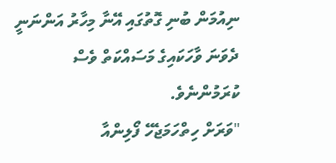ނިއުމަން ބުނި ގޮތުގައި އޭނާ މިހާރު އަންނަނީ ދެވަނަ ވާހަކައިގެ މަސައްކަތް ވެސް ކުރަމުންނެވެ.
"ވަރަށް ހިތްހަމަޖެހޭ ފޯލިންއާ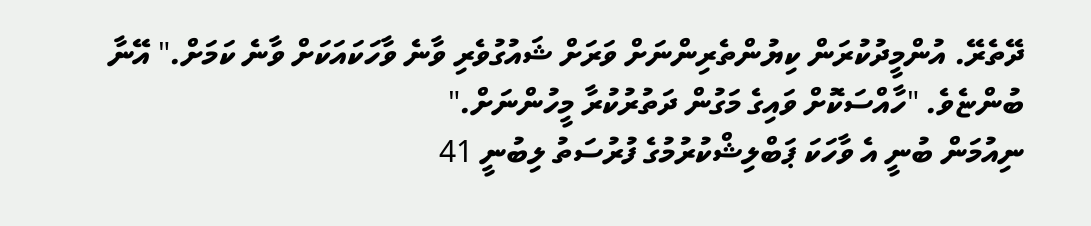ދޭތެރޭ. އުންމީދުކުރަން ކިޔުންތެރިންނަށް ވަރަށް ޝައުގުވެރި ވާނެ ވާހަކައަކަށް ވާނެ ކަމަށް." އޭނާ ބުންޏެވެ. "ހާއްސަކޮށް ވައިގެ މަގުން ދަތުރުކުރާ މީހުންނަށް."
ނިއުމަން ބުނީ އެ ވާހަކަ ޕަބްލިޝްކުރުމުގެ ފުރުސަތު ލިބުނީ 41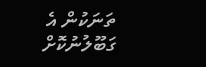ތަނަކުން އެ ގަބޫލުނުކޮށް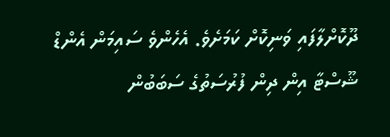ދޫކޮށްލާފައި ވަނިކޮށް ކަމަށެވެ. އެހެންވެ ސައިމަން އެންޑް ޝޫސްޓާ އިން ދިން ފުރުސަތުގެ ސަބަބުން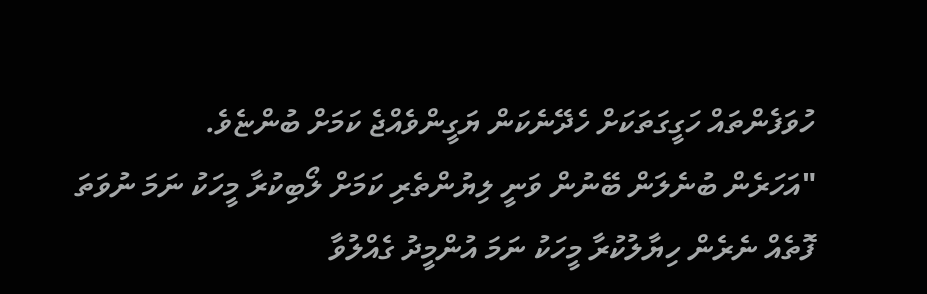ހުވަފެންތައް ހަގީގަތަކަށް ހެދޭނެކަން ޔަގީންވެއްޖެ ކަމަށް ބުންޏެވެ.
"އަހަރެން ބުނެލަން ބޭނުން ވަނީ ލިޔުންތެރި ކަމަށް ލޯބިކުރާ މީހަކު ނަމަ ނުވަތަ ފޮތެއް ނެރެން ހިޔާލުކުރާ މީހަކު ނަމަ އުންމީދު ގެއްލުވާ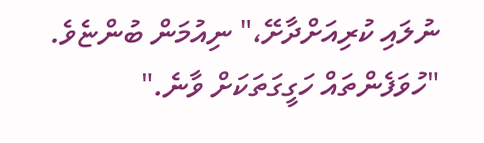ނުލައި ކުރިއަށްދާށޭ،" ނިއުމަން ބުންޏެވެ. "ހުވަފެންތައް ހަގީގަތަކަށް ވާނެ."